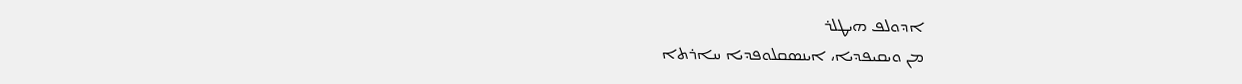ܐܕܘܠܦ ܗܝܛܠܪ
ܡܢ ܘܝܩܝܦܕܝܐ، ܐܝܢܣܩܠܘܦܕܝܐ ܚܐܪܬܐ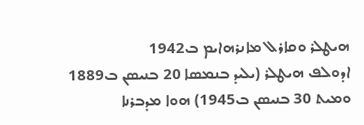ܗܝܛܠܪ ܘܩܐܪܠ ܡܐܢܪܗܐܝܡ ܒ1942
ܐܕܘܠܦ ܗܝܛܠܪ (ܝܠܝܕ ܒܢܡܣܐ 20 ܒܢܝܣܢ ܒ1889 ܘܡܝܬ 30 ܒܢܝܣܢ ܒ1945) ܗܘܐ ܡܕܒܪܢܐ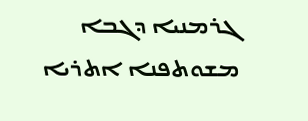ܓܪܡܢܝܐ ܕܓܒܐ ܡܫܘܬܦܢܐ ܐܬܪܝܐ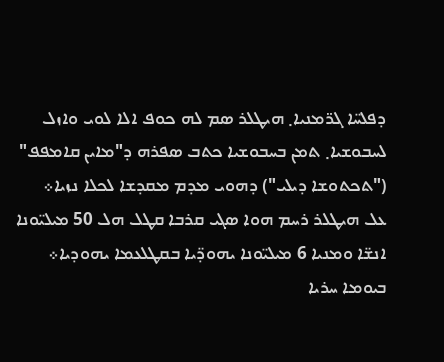ܕܦܠܚ̈ܐ ܓܪ̈ܡܢܝܐ܂ ܗܝܛܠܪ ܣܡ ܠܗ ܟܘܦ ܐܠܐ ܠܘܝ ܘܐܙܠ ܠܚܒܘܫܝܐ܂ ܬܡܢ ܒܚܒܘܫܝܐ ܟܬܒ ܣܦܪܗ ܕ"ܡܐܝܢ ܩܐܡܦܦ" ("ܬܟܬܘܫܐ ܕܝܠܝ") ܕܗܘܝ ܡܕܡ ܡܩܕܫܐ ܠܟܠܐ ܢܙܝܐ܀
ܥܠ ܗܝܛܠܪ ܪܚܡ ܗܘܐ ܣܓܝ ܩܪܒܐ ܩܛܠ ܗܠ 50 ܡܝܠܝ̈ܘܢܐ ܐܢܫ̈ܐ ܘܡܢܝܐ 6 ܡܝܠܝ̈ܘܢܐ ܝܗܘܕ̈ܝܐ ܒܩܛܠܥܡܐ ܝܗܘܕܝܐ܀
ܒܝܘܡܐ ܚܪܝܐ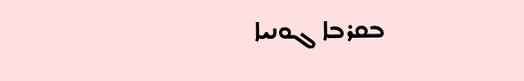ܒܩܪܒܐ ܓܘܢܝܐ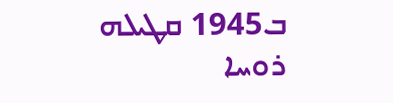ܒ1945 ܩܛܝܠܗ ܪܘܚܐ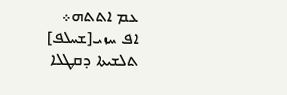ܥܡ ܐܬܬܗ܀
ܐܦ ܚܙܝ[ܫܚܠܦ]
ܬܠܫܝܬܐ ܕܩܛܠܐ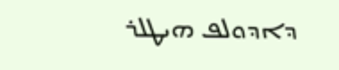ܕܐܕܘܠܦ ܗܝܛܠܪ